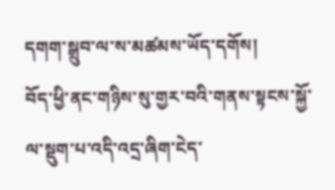དགག་སྒྲུབ་ལ་ས་མཚམས་ཡོད་དགོས།
བོད་ཕྱི་ནང་གཉིས་སུ་གྱར་བའི་གནས་སྟངས་སྐྱོ་ལ་སྡུག་པ་འདི་འདྲ་ཞིག་ངེད་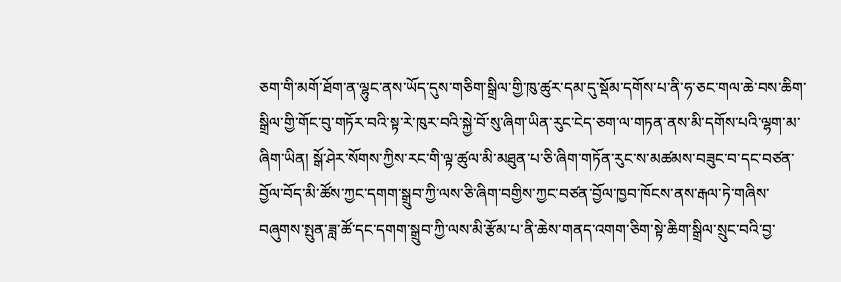ཅག་གི་མགོ་ཐོག་ན་ལྷུང་ནས་ཡོད་དུས་གཅིག་སྒྲིལ་གྱི་ཁུ་ཚུར་དམ་དུ་སྡོམ་དགོས་པ་ནི་ཧ་ཅང་གལ་ཆེ་བས་ཆིག་སྒྲིལ་གྱི་གོང་བུ་གཏོར་བའི་སྟ་རེ་ཁུར་བའི་སྐྱེ་བོ་སུ་ཞིག་ཡིན་རུང་ངེད་ཅག་ལ་གཏན་ནས་མི་དགོས་པའི་ལྷག་མ་ཞིག་ཡིན། སྒོ་ཤེར་སོགས་ཀྱིས་རང་གི་ལྟ་ཚུལ་མི་མཐུན་པ་ཅི་ཞིག་གཏོན་རུང་ས་མཚམས་བཟུང་བ་དང་བཙན་བྱོལ་བོད་མི་ཚོས་ཀྱང་དགག་སྒྲུབ་ཀྱི་ལས་ཅི་ཞིག་བགྱིས་ཀྱང་བཙན་བྱོལ་ཁྱབ་ཁོངས་ནས་རྒལ་ཏེ་གཞིས་བཞུགས་སྤུན་ཟླ་ཚོ་དང་དགག་སྒྲུབ་ཀྱི་ལས་མི་རྩོམ་པ་ནི་ཆེས་གནད་འགག་ཅིག་སྟེ་ཆིག་སྒྲིལ་སྲུང་བའི་བྱ་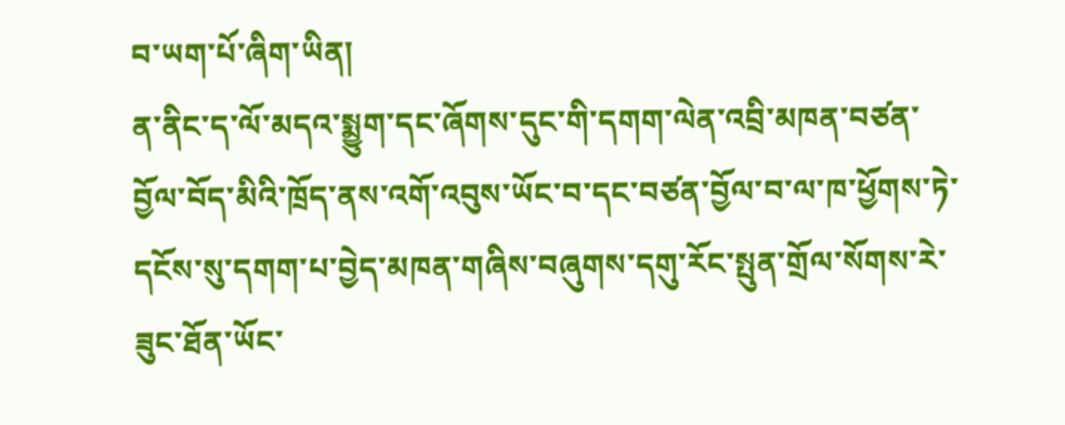བ་ཡག་པོ་ཞིག་ཡིན།
ན་ནིང་ད་ལོ་མདའ་སྨྱུག་དང་ཞོགས་དུང་གི་དགག་ལེན་འབྲི་མཁན་བཙན་བྱོལ་བོད་མིའི་ཁྲོད་ནས་འགོ་འབུས་ཡོང་བ་དང་བཙན་བྱོལ་བ་ལ་ཁ་ཕྱོགས་ཏེ་དངོས་སུ་དགག་པ་བྱེད་མཁན་གཞིས་བཞུགས་དགུ་རོང་སྤུན་གྲོལ་སོགས་རེ་ཟུང་ཐོན་ཡོང་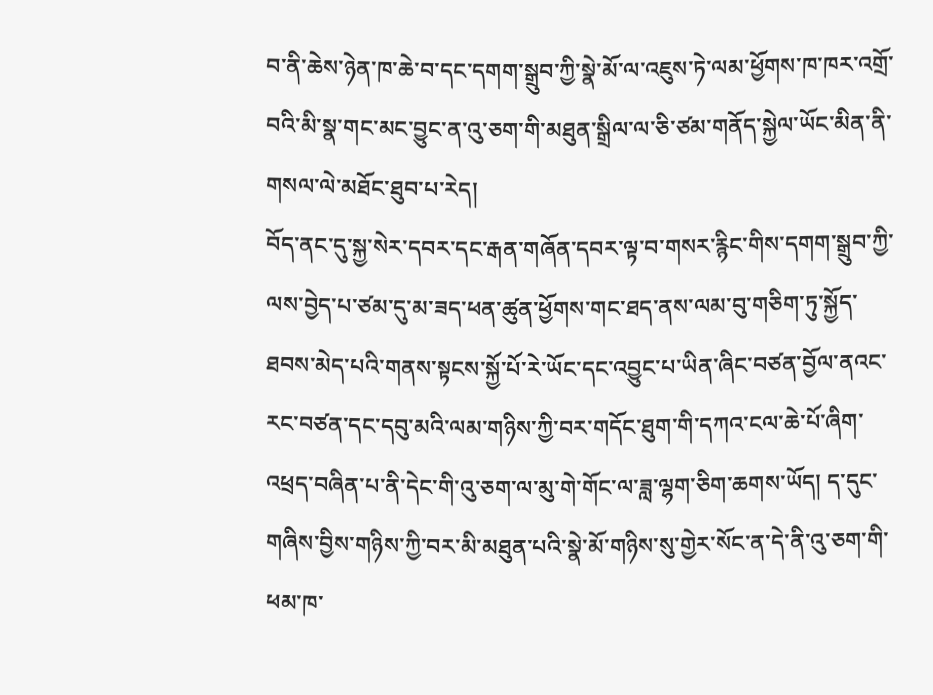བ་ནི་ཆེས་ཉེན་ཁ་ཆེ་བ་དང་དགག་སྒྲུབ་ཀྱི་སྣེ་མོ་ལ་འཇུས་ཏེ་ལམ་ཕྱོགས་ཁ་ཁར་འགྲོ་བའི་མི་སྣ་གང་མང་བྱུང་ན་འུ་ཅག་གི་མཐུན་སྒྲིལ་ལ་ཅི་ཙམ་གནོད་སྐྱེལ་ཡོང་མིན་ནི་གསལ་ལེ་མཐོང་ཐུབ་པ་རེད།
བོད་ནང་དུ་སྐྱ་སེར་དབར་དང་རྒན་གཞོན་དབར་ལྟ་བ་གསར་རྙིང་གིས་དགག་སྒྲུབ་ཀྱི་ལས་བྱེད་པ་ཙམ་དུ་མ་ཟད་ཕན་ཚུན་ཕྱོགས་གང་ཐད་ནས་ལམ་བུ་གཅིག་ཏུ་སྐྱོད་ཐབས་མེད་པའི་གནས་སྟངས་སྐྱོ་པོ་རེ་ཡོང་དང་འབྱུང་པ་ཡིན་ཞིང་བཙན་བྱོལ་ནའང་རང་བཙན་དང་དབུ་མའི་ལམ་གཉིས་ཀྱི་བར་གདོང་ཐུག་གི་དཀའ་ངལ་ཆེ་པོ་ཞིག་འཕྲད་བཞིན་པ་ནི་དེང་གི་འུ་ཅག་ལ་མུ་གེ་གོང་ལ་ཟླ་ལྷག་ཅིག་ཆགས་ཡོད། ད་དུང་གཞིས་བྱིས་གཉིས་ཀྱི་བར་མི་མཐུན་པའི་སྣེ་མོ་གཉིས་སུ་གྱེར་སོང་ན་དེ་ནི་འུ་ཅག་གི་ཕམ་ཁ་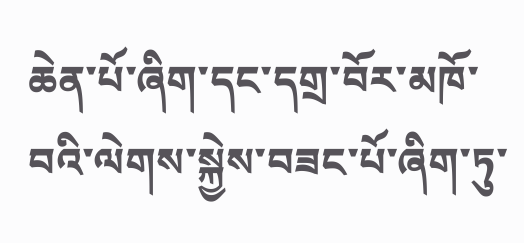ཆེན་པོ་ཞིག་དང་དགྲ་བོར་མཁོ་བའི་ལེགས་སྐྱེས་བཟང་པོ་ཞིག་ཏུ་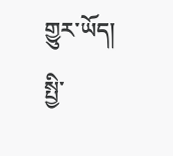གྱུར་ཡོད།
སྤྱི་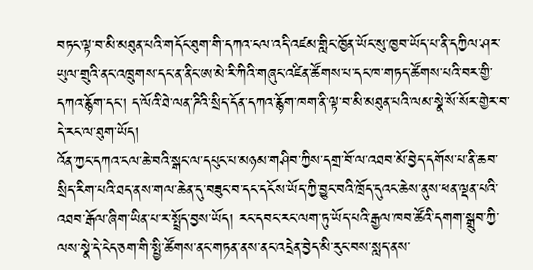བཏང་ལྟ་བ་མི་མཐུན་པའི་གདོང་ཐུག་གི་དཀའ་ངལ་འདི་འཛམ་གླིང་ཁྱོན་ཡོང་སུ་ཁྱབ་ཡོད་པ་ནི་དཀྱིལ་ཤར་ཡུལ་གྲུའི་ནང་འཁྲུགས་དང་ན་ནིང་ཨ་མེ་རི་ཀིའི་གཞུང་འཛིན་ཚོགས་པ་དང་ཁ་གཏད་ཚོགས་པའི་བར་གྱི་དཀའ་རྙོག་དང་། ད་ལོའི་ཐེ་ལན་ཌིའི་སྲིད་དོན་དཀའ་རྙོག་ཁག་ནི་ལྟ་བ་མི་མཐུན་པའི་ལམ་སྣེ་སོ་སོར་གྱེར་བ་དེ་རང་ལ་ཐུག་ཡོད།
འོན་ཀྱང་དཀའ་ངལ་ཆེ་བའི་སྒང་ལ་དཔུང་པ་མཉམ་གཤིབ་ཀྱིས་དགྲ་བོ་ལ་འཐབ་མོ་བྱེད་དགོས་པ་ནི་ཆབ་སྲིད་རིག་པའི་ཐད་ནས་གལ་ཆེན་དུ་བཟུང་བ་དང་དངོས་ཡོད་ཀྱི་བྱུང་བའི་ཁྲོད་དུའང་ཆེས་ནུས་ཕན་ལྡན་པའི་འཐབ་རྒོལ་ཞིག་ཡིན་པ་ར་སྤྲོད་བྱས་ཡོད། རང་དབང་རང་ལག་ཏུ་ཡོད་པའི་རྒྱལ་ཁབ་ཚོའི་དགག་སྒྲུབ་ཀྱི་ལས་སྣེ་དེ་ངེད་ཅག་གི་སྤྱི་ཚོགས་ནང་གཏན་ནས་ནང་འདྲེན་བྱེད་མི་རུང་བས་སླད་ནས་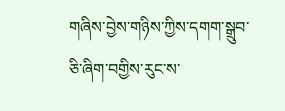གཞིས་བྱེས་གཉིས་ཀྱིས་དགག་སྒྲུབ་ཅི་ཞིག་བགྱིས་རུང་ས་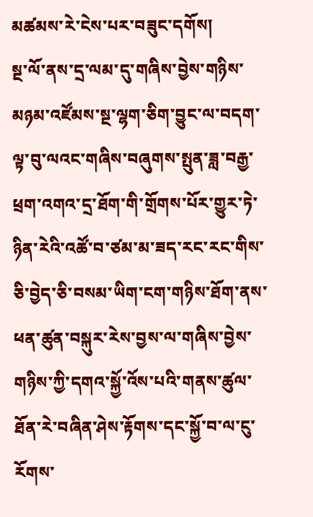མཚམས་རེ་ངེས་པར་བཟུང་དགོས།
སྔ་ལོ་ནས་དྲ་ལམ་དུ་གཞིས་བྱེས་གཉིས་མཉམ་འཛོམས་སྔ་ལྷག་ཅིག་བྱུང་ལ་བདག་ལྟ་བུ་ལའང་གཞིས་བཞུགས་སྤུན་ཟླ་བརྒྱ་ཕྲག་འགའ་དྲ་ཐོག་གི་གྲོགས་པོར་གྱུར་ཏེ་ཉིན་རེའི་འཚོ་བ་ཙམ་མ་ཟད་རང་རང་གིས་ཅི་བྱེད་ཅི་བསམ་ཡིག་ངག་གཉིས་ཐོག་ནས་ཕན་ཚུན་བསྐུར་རེས་བྱས་ལ་གཞིས་བྱེས་གཉིས་ཀྱི་དགའ་སྐྱོ་འོས་པའི་གནས་ཚུལ་ཐོན་རེ་བཞིན་ཤེས་རྟོགས་དང་སྐྱོ་བ་ལ་ངུ་རོགས་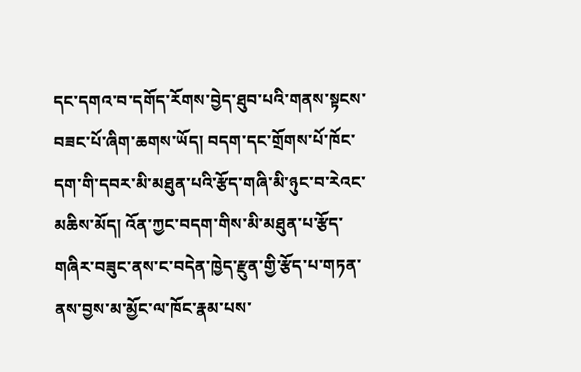དང་དགའ་བ་དགོད་རོགས་བྱེད་ཐུབ་པའི་གནས་སྟངས་བཟང་པོ་ཞིག་ཆགས་ཡོད། བདག་དང་གྲོགས་པོ་ཁོང་དག་གི་དབར་མི་མཐུན་པའི་རྩོད་གཞི་མི་ཉུང་བ་རེའང་མཆིས་མོད། འོན་ཀྱང་བདག་གིས་མི་མཐུན་པ་རྩོད་གཞིར་བཟུང་ནས་ང་བདེན་ཁྱེད་རྫུན་གྱི་རྩོད་པ་གཏན་ནས་བྱས་མ་མྱོང་ལ་ཁོང་རྣམ་པས་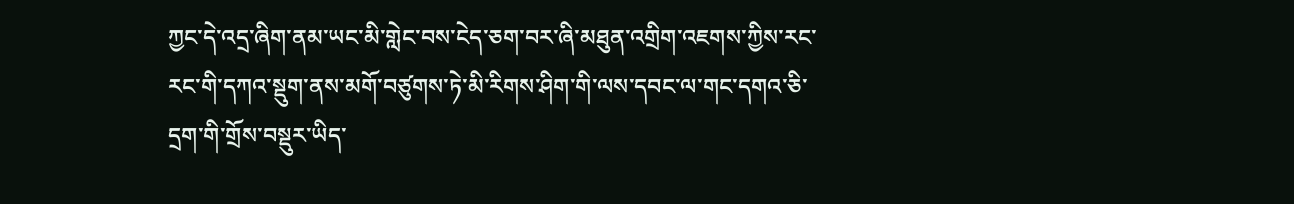ཀྱང་དེ་འདྲ་ཞིག་ནམ་ཡང་མི་གླེང་བས་ངེད་ཅག་བར་ཞི་མཐུན་འགྲིག་འཇགས་ཀྱིས་རང་རང་གི་དཀའ་སྡུག་ནས་མགོ་བཙུགས་ཏེ་མི་རིགས་ཤིག་གི་ལས་དབང་ལ་གང་དགའ་ཅི་དྲག་གི་གྲོས་བསྡུར་ཡིད་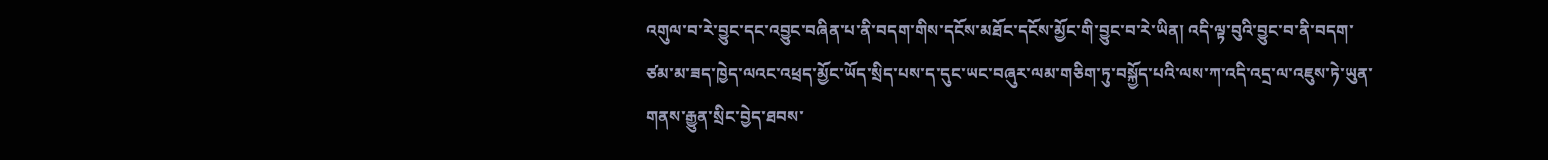འགུལ་བ་རེ་བྱུང་དང་འབྱུང་བཞིན་པ་ནི་བདག་གིས་དངོས་མཐོང་དངོས་མྱོང་གི་བྱུང་བ་རེ་ཡིན། འདི་ལྟ་བུའི་བྱུང་བ་ནི་བདག་ཙམ་མ་ཟད་ཁྱེད་ལའང་འཕྲད་མྱོང་ཡོད་སྲིད་པས་ད་དུང་ཡང་བཞུར་ལམ་གཅིག་ཏུ་བསྐྱོད་པའི་ལས་ཀ་འདི་འདྲ་ལ་འཇུས་ཏེ་ཡུན་གནས་རྒྱུན་སྲིང་བྱེད་ཐབས་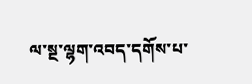ལ་སྔ་ལྷག་འབད་དགོས་པ་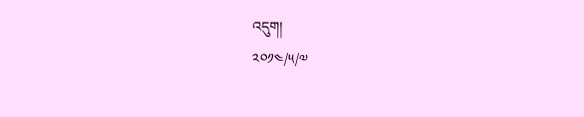འདུག།
༢༠༡༤/༥/༧